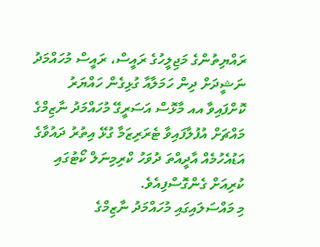ރައްޔިތުންގެ މަޖިލީހުގެ ރައީސް، ރައީސް މުހައްމަދު ނަޝީދަށް ދިން ހަމަލާއާ ގުޅިގެން ހައްޔަރު ކޮށްފައިވާ އއ މާޅޮސް އަސަރީގޭ މުހައްމަދު ނާޒިމްގެ މައްޗަށް އުފުލާފައިވާ ޓެރަރިޒަމާ ގުޅޭ އިތުރު ދައުވާގެ އަޑުއެހުމެއް އާދީއްތަ ދުވަހު ކްރިމިނަލް ކޯޓުގައި ކުރިއަށް ގެންގޮސްފިއެވެ.
މި މައްސަލައިގައި މުހައްމަދު ނާޒިމްގެ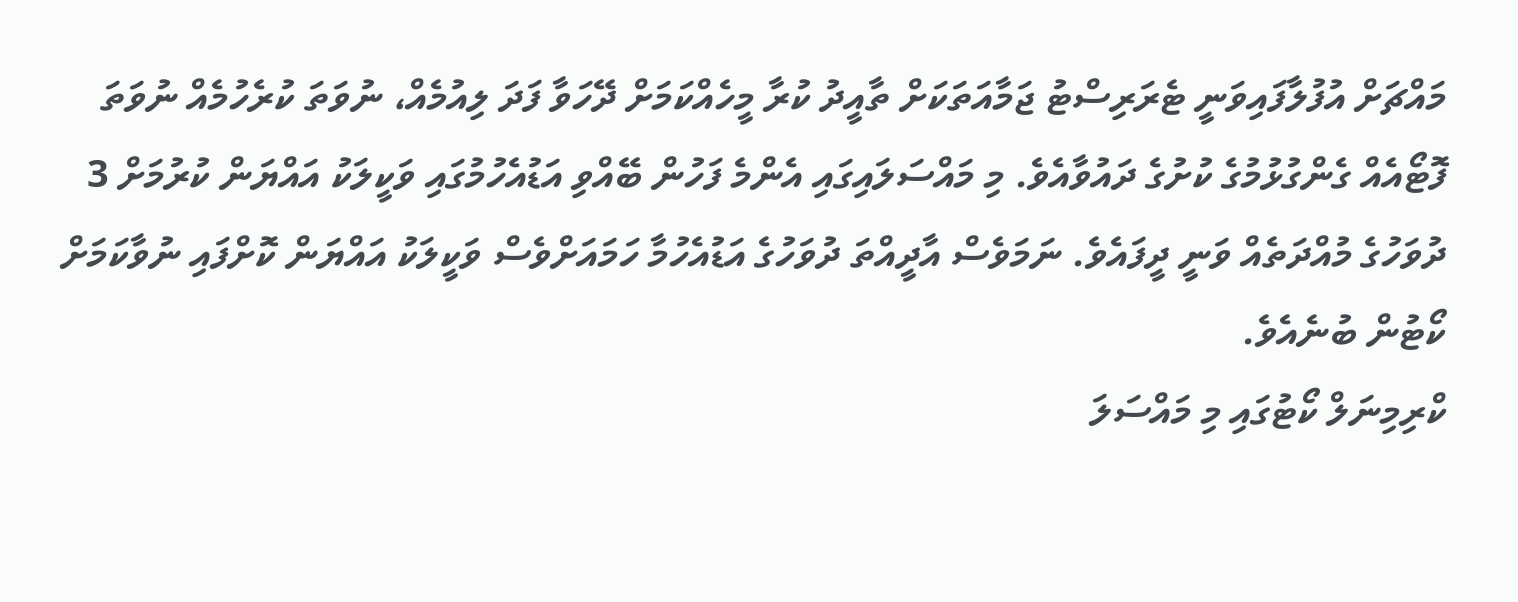މައްޗަށް އުފުލާފައިވަނީ ޓެރަރިސްޓު ޖަމާއަތަކަށް ތާއީދު ކުރާ މީހެއްކަމަށް ދޭހަވާ ފަދަ ލިއުމެއް، ނުވަތަ ކުރެހުމެއް ނުވަތަ ފޮޓޯއެއް ގެންގުޅުމުގެ ކުށުގެ ދައުވާއެވެ. މި މައްސަލައިގައި އެންމެ ފަހުން ބޭއްވި އަޑުއެހުމުގައި ވަކީލަކު އައްޔަން ކުރުމަށް 3 ދުވަހުގެ މުއްދަތެއް ވަނީ ދީފައެވެ. ނަމަވެސް އާދީއްތަ ދުވަހުގެ އަޑުއެހުމާ ހަމައަށްވެސް ވަކީލަކު އައްޔަން ކޮށްފައި ނުވާކަމަށް ކޯޓުން ބުނެއެވެ.
ކްރިމިނަލް ކޯޓުގައި މި މައްސަލަ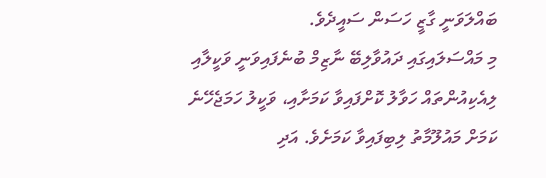ބައްލަވަނީ ގާޒީ ހަސަން ސައީދެވެ.
މި މައްސަލައިގައި ދައުވާލިބޭ ނާޒިމް ބުނެފައިވަނީ ވަކީލާއި ލިއެކިއުންތައް ހަވާލު ކޮށްފައިވާ ކަމަށާއި، ވަކީލު ހަމަޖެހޭނެ ކަމަށް މައުލޫމާތު ލިބިފައިވާ ކަމަށެވެ. އަދި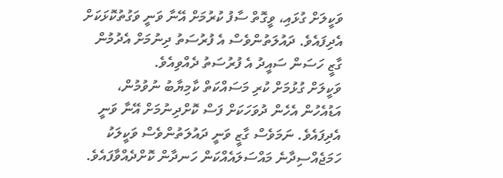ވަކީލަށް ގުޅައި، ވީގޮތް ސާފު ކުރުމަށް އޭނާ ވަނީ ވަގުތުކޮޅަކަށް އެދިފައެވެ. ދައުލަތުންވެސް އެ ފުރުސަތު ދިނުމަށް އެދުމުން ގާޒީ ހަސަން ސައީދު އެ ފުރުސަތު ދެއްވިއެވެ.
ވަކީލަށް ގުޅުމަށް ކުރި މަސައްކަތް ކާމިޔާބު ނުވުމުން، އަޑުއެހުން އެހެން ދުވަހަކަށް ފަސް ކޮށްދިނުމަށް އޭނާ ވަނީ އެދިފައެވެ. ނަމަވެސް ގާޒީ ވަނީ ދައުލަތުންވެސް ވަކީލަކު ހަމަޖެއްސިދާނެ މައްސަލައެއްކަން ހަނދާން ކޮށްދެއްވާފައެވެ.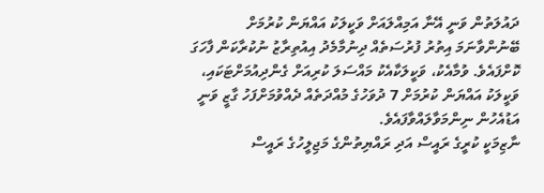ދައުލަތުން ވަނީ އޭނާ އަމިއްލައަށް ވަކީލަކު އައްޔަން ކުރުމަށް ބޭނުންވާނަމަ އިތުރު ފުރުސަތެއް ދިނުމާމެދު އިއުތިރާޒު ނުކުރާކަން ފާހަގަ ކޮށްފައެވެ. ވުމާއެކު، ވަކީލަކާއެކު މައްސަލަ ކުރިއަށް ގެންދިއުމަށްޓަކައި، ވަކީލަކު އައްޔަން ކުރުމަށް 7 ދުވަހުގެ މުއްދަތެއް ދެއްވުމަށްފަހު ގާޒީ ވަނީ އަޑުއެހުން ނިންމަވާލައްވާފައެވެ.
ނާޒިމަކީ ކުރީގެ ރައީސް އަދި ރައްޔިތުންގެ މަޖިލީހުގެ ރައީސް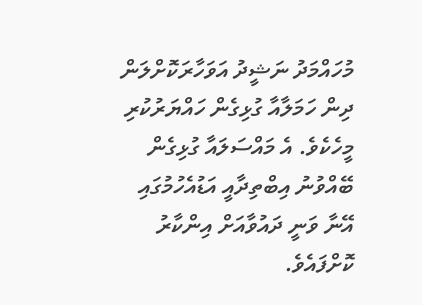މުހައްމަދު ނަޝީދު އަވަހާރަކޮށްލަން ދިން ހަމަލާއާ ގުޅިގެން ހައްޔަރުކުރި މީހެކެވެ. އެ މައްސަލައާ ގުޅިގެން ބޭއްވުނު އިބްތިދާއީ އަޑުއެހުމުގައި އޭނާ ވަނީ ދައުވާއަށް އިންކާރު ކޮށްފައެވެ.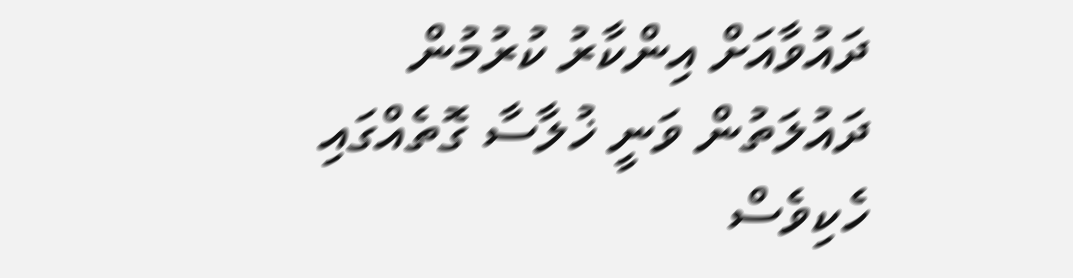ދައުވާއަށް އިންކާރު ކުރުމުން ދައުލަތުން ވަނީ ޚުލާސާ ގޮތެއްގައި ހެކިވެސް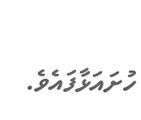ހުށައަޅާފައެވެ.